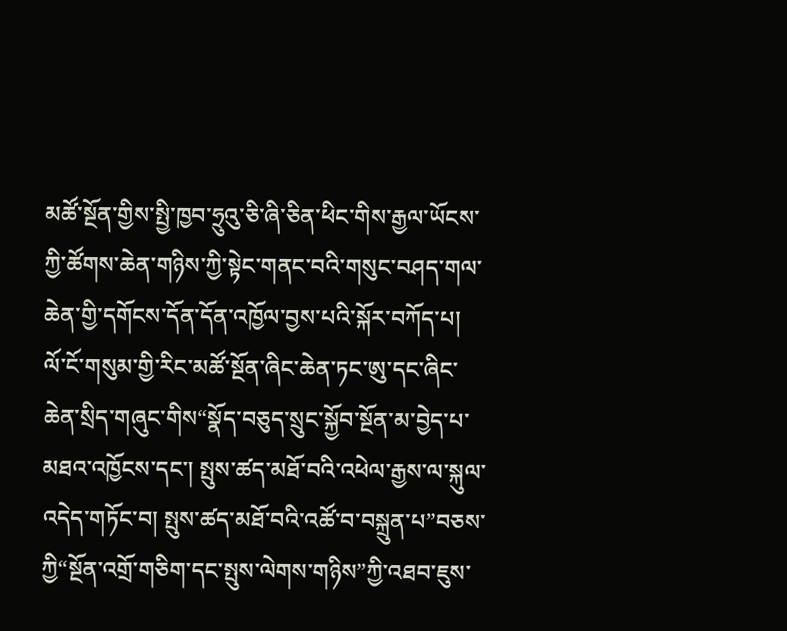མཚོ་སྔོན་གྱིས་སྤྱི་ཁྱབ་ཧྲུའུ་ཅི་ཞི་ཅིན་ཕིང་གིས་རྒྱལ་ཡོངས་ཀྱི་ཚོགས་ཆེན་གཉིས་ཀྱི་སྟེང་གནང་བའི་གསུང་བཤད་གལ་ཆེན་གྱི་དགོངས་དོན་དོན་འཁྱོལ་བྱས་པའི་སྐོར་བཀོད་པ།
ལོ་ངོ་གསུམ་གྱི་རིང་མཚོ་སྔོན་ཞིང་ཆེན་ཏང་ཨུ་དང་ཞིང་ཆེན་སྲིད་གཞུང་གིས“སྣོད་བཅུད་སྲུང་སྐྱོབ་སྔོན་མ་བྱེད་པ་མཐའ་འཁྱོངས་དང་། སྤུས་ཚད་མཐོ་བའི་འཕེལ་རྒྱས་ལ་སྐུལ་འདེད་གཏོང་བ། སྤུས་ཚད་མཐོ་བའི་འཚོ་བ་བསྐྲུན་པ”བཅས་ཀྱི“སྔོན་འགྲོ་གཅིག་དང་སྤུས་ལེགས་གཉིས”ཀྱི་འཐབ་ཇུས་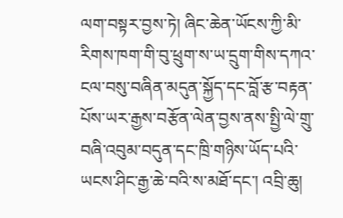ལག་བསྟར་བྱས་ཏེ། ཞིང་ཆེན་ཡོངས་ཀྱི་མི་རིགས་ཁག་གི་བུ་ཕྲུག་ས་ཡ་དྲུག་གིས་དཀའ་ངལ་བསུ་བཞིན་མདུན་སྐྱོད་དང་བློ་རྩ་བརྟན་པོས་ཡར་རྒྱས་བརྩོན་ལེན་བྱས་ནས་སྤྱི་ལེ་གྲུ་བཞི་འབུམ་བདུན་དང་ཁྲི་གཉིས་ཡོད་པའི་ཡངས་ཤིང་རྒྱ་ཆེ་བའི་ས་མཐོ་དང་། འབྲི་ཆུ།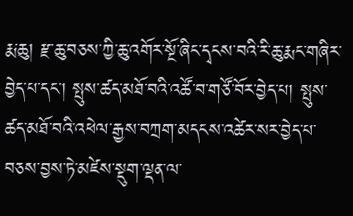རྨ་ཆུ། རྫ་ཆུ་བཅས་ཀྱི་ཆུ་འགོར་སྔོ་ཞིང་དྭངས་བའི་རི་ཆུ་རྨང་གཞིར་བྱེད་པ་དང་། སྤུས་ཚད་མཐོ་བའི་འཚོ་བ་གཙོ་བོར་བྱེད་པ། སྤུས་ཚད་མཐོ་བའི་འཕེལ་རྒྱས་བཀྲག་མདངས་འཚེར་སར་བྱེད་པ་བཅས་བྱས་ཏེ་མཛེས་སྡུག་ལྡན་ལ་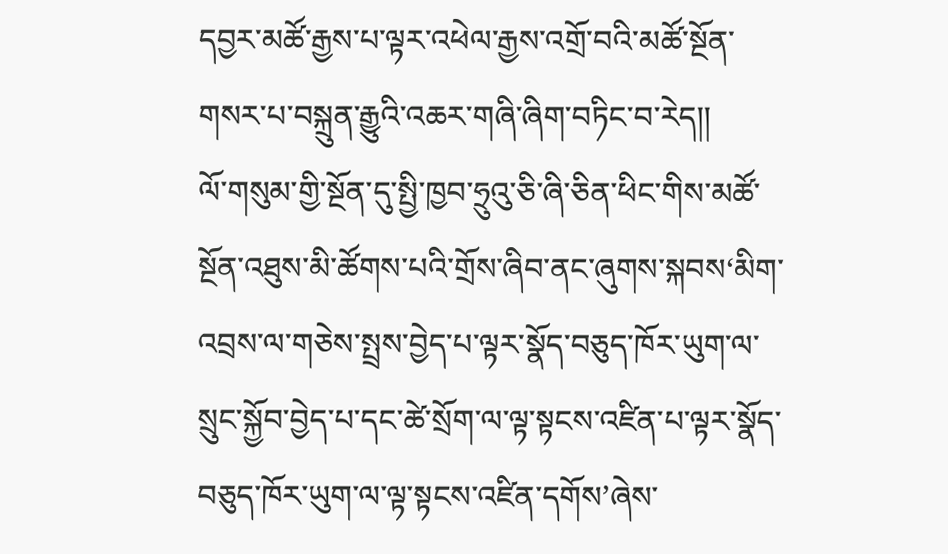དབྱར་མཚོ་རྒྱས་པ་ལྟར་འཕེལ་རྒྱས་འགྲོ་བའི་མཚོ་སྔོན་གསར་པ་བསྐྲུན་རྒྱུའི་འཆར་གཞི་ཞིག་བཏིང་བ་རེད།།
ལོ་གསུམ་གྱི་སྔོན་དུ་སྤྱི་ཁྱབ་ཧྲུའུ་ཅི་ཞི་ཅིན་ཕིང་གིས་མཚོ་སྔོན་འཐུས་མི་ཚོགས་པའི་གྲོས་ཞིབ་ནང་ཞུགས་སྐབས‘མིག་འབྲས་ལ་གཅེས་སྤྲས་བྱེད་པ་ལྟར་སྣོད་བཅུད་ཁོར་ཡུག་ལ་སྲུང་སྐྱོབ་བྱེད་པ་དང་ཚེ་སྲོག་ལ་ལྟ་སྟངས་འཛིན་པ་ལྟར་སྣོད་བཅུད་ཁོར་ཡུག་ལ་ལྟ་སྟངས་འཛིན་དགོས’ཞེས་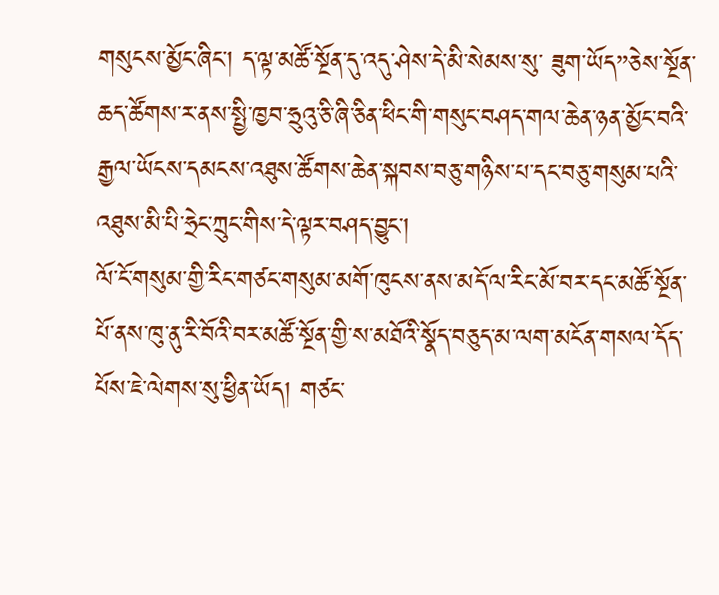གསུངས་མྱོང་ཞིང་། ད་ལྟ་མཚོ་སྔོན་དུ་འདུ་ཤེས་དེ་མི་སེམས་སུ་ ཟུག་ཡོད”ཅེས་སྔོན་ཆད་ཚོགས་ར་ནས་སྤྱི་ཁྱབ་ཧྲུའུ་ཅི་ཞི་ཅིན་ཕིང་གི་གསུང་བཤད་གལ་ཆེན་ཉན་མྱོང་བའི་རྒྱལ་ཡོངས་དམངས་འཐུས་ཚོགས་ཆེན་སྐབས་བཅུ་གཉིས་པ་དང་བཅུ་གསུམ་པའི་འཐུས་མི་པི་ཧྲེང་ཀྲུང་གིས་དེ་ལྟར་བཤད་བྱུང་།
ལོ་ངོ་གསུམ་གྱི་རིང་གཙང་གསུམ་མགོ་ཁུངས་ནས་མདོ་ལ་རིང་མོ་བར་དང་མཚོ་སྔོན་པོ་ནས་ཁུ་ནུ་རི་བོའི་བར་མཚོ་སྔོན་གྱི་ས་མཐོའི་སྣོད་བཅུད་མ་ལག་མངོན་གསལ་དོད་པོས་ཇེ་ལེགས་སུ་ཕྱིན་ཡོད། གཙང་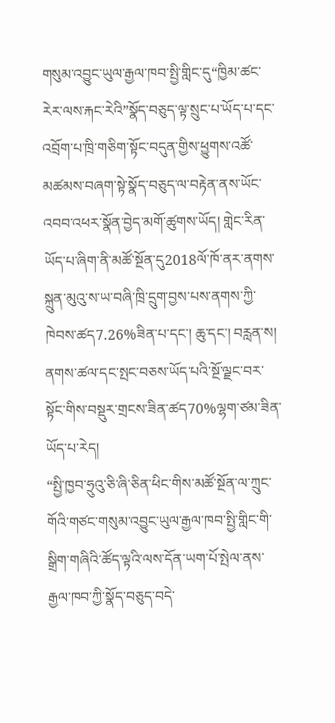གསུམ་འབྱུང་ཡུལ་རྒྱལ་ཁབ་སྤྱི་གླིང་དུ“ཁྱིམ་ཚང་རེར་ལས་རྐང་རེའི”སྣོད་བཅུད་ལྟ་སྲུང་པ་ཡོད་པ་དང་འབྲོག་པ་ཁྲི་གཅིག་སྟོང་བདུན་གྱིས་ཕྱུགས་འཚོ་མཚམས་བཞག་སྟེ་སྣོད་བཅུད་ལ་བརྟེན་ནས་ཡོང་འབབ་འཕར་སྣོན་བྱེད་མགོ་ཚུགས་ཡོད། གླེང་རིན་ཡོད་པ་ཞིག་ནི་མཚོ་སྔོན་དུ2018ལོ་ཁོ་ནར་ནགས་སྐྲུན་མུའུ་ས་ཡ་བཞི་ཁྲི་དྲུག་བྱས་པས་ནགས་ཀྱི་ཁེབས་ཚད7.26%ཟིན་པ་དང་། ཆུ་དང་། བརླན་ས། ནགས་ཚལ་དང་སྤང་བཅས་ཡོད་པའི་སྔོ་ལྗང་བར་སྟོང་གིས་བསྡུར་གྲངས་ཟིན་ཚད70%ལྷག་ཙམ་ཟིན་ཡོད་པ་རེད།
“སྤྱི་ཁྱབ་ཧྲུའུ་ཅི་ཞི་ཅིན་ཕིང་གིས་མཚོ་སྔོན་ལ་ཀྲུང་གོའི་གཙང་གསུམ་འབྱུང་ཡུལ་རྒྱལ་ཁབ་སྤྱི་གླིང་གི་སྒྲིག་གཞིའི་ཚོད་ལྟའི་ལས་དོན་ཡག་པོ་སྤེལ་ནས་རྒྱལ་ཁབ་ཀྱི་སྣོད་བཅུད་བདེ་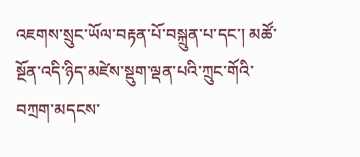འཇགས་སྲུང་ཡོལ་བརྟན་པོ་བསྐྲུན་པ་དང་། མཚོ་སྔོན་འདི་ཉིད་མཛེས་སྡུག་ལྡན་པའི་ཀྲུང་གོའི་བཀྲག་མདངས་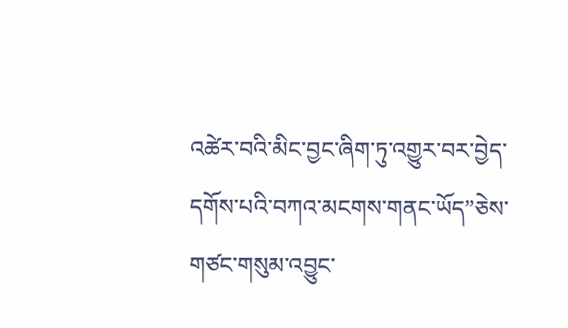འཚེར་བའི་མིང་བྱང་ཞིག་ཏུ་འགྱུར་བར་བྱེད་དགོས་པའི་བཀའ་མངགས་གནང་ཡོད”ཅེས་གཙང་གསུམ་འབྱུང་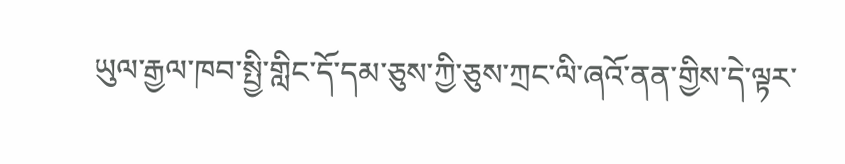ཡུལ་རྒྱལ་ཁབ་སྤྱི་གླིང་དོ་དམ་ཅུས་ཀྱི་ཅུས་ཀྲང་ལི་ཞའོ་ནན་གྱིས་དེ་ལྟར་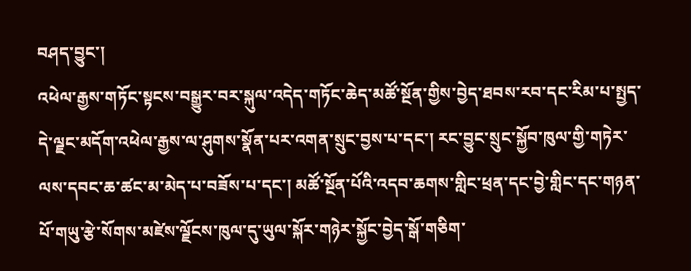བཤད་བྱུང་།
འཕེལ་རྒྱས་གཏོང་སྟངས་བསྒྱུར་བར་སྐུལ་འདེད་གཏོང་ཆེད་མཚོ་སྔོན་གྱིས་བྱེད་ཐབས་རབ་དང་རིམ་པ་སྤྱད་དེ་ལྗང་མདོག་འཕེལ་རྒྱས་ལ་ཤུགས་སྣོན་པར་འགན་སྲུང་བྱས་པ་དང་། རང་བྱུང་སྲུང་སྐྱོབ་ཁུལ་གྱི་གཏེར་ལས་དབང་ཆ་ཚང་མ་མེད་པ་བཟོས་པ་དང་། མཚོ་སྔོན་པོའི་འདབ་ཆགས་གླིང་ཕྲན་དང་བྱེ་གླིང་དང་གཉན་པོ་གཡུ་རྩེ་སོགས་མཛེས་ལྗོངས་ཁུལ་དུ་ཡུལ་སྐོར་གཉེར་སྐྱོང་བྱེད་སྒོ་གཅིག་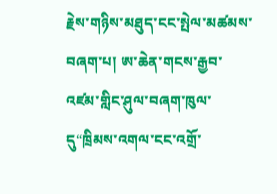རྗེས་གཉིས་མཐུད་ངང་སྤེལ་མཚམས་བཞག་པ། ཨ་ཆེན་གངས་རྒྱབ་འཛམ་གླིང་ཤུལ་བཞག་ཁུལ་དུ“ཁྲིམས་འགལ་ངང་འགྲོ་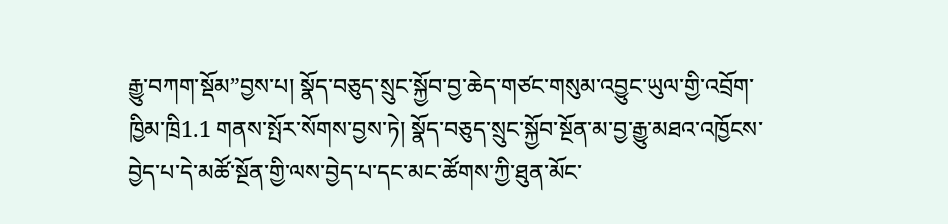རྒྱུ་བཀག་སྡོམ”བྱས་པ། སྣོད་བཅུད་སྲུང་སྐྱོབ་བྱ་ཆེད་གཙང་གསུམ་འབྱུང་ཡུལ་གྱི་འབྲོག་ཁྱིམ་ཁྲི1.1 གནས་སྤོར་སོགས་བྱས་ཏེ། སྣོད་བཅུད་སྲུང་སྐྱོབ་སྔོན་མ་བྱ་རྒྱུ་མཐའ་འཁྱོངས་བྱེད་པ་དེ་མཚོ་སྔོན་གྱི་ལས་བྱེད་པ་དང་མང་ཚོགས་ཀྱི་ཐུན་མོང་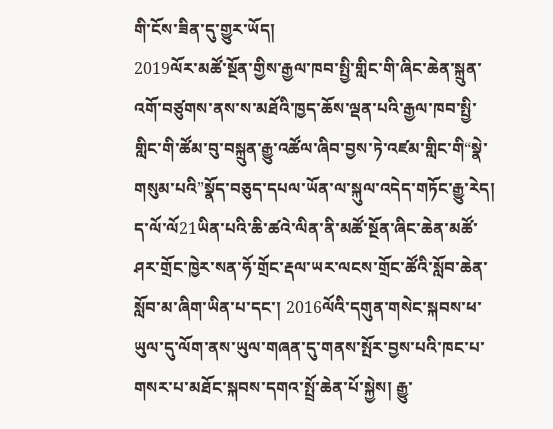གི་ངོས་ཟིན་དུ་གྱུར་ཡོད།
2019ལོར་མཚོ་སྔོན་གྱིས་རྒྱལ་ཁབ་སྤྱི་གླིང་གི་ཞིང་ཆེན་སྐྲུན་འགོ་བཙུགས་ནས་ས་མཐོའི་ཁྱད་ཆོས་ལྡན་པའི་རྒྱལ་ཁབ་སྤྱི་གླིང་གི་ཚོམ་བུ་བསྐྲུན་རྒྱུ་འཚོལ་ཞིབ་བྱས་ཏེ་འཛམ་གླིང་གི“སྣེ་གསུམ་པའི”སྣོད་བཅུད་དཔལ་ཡོན་ལ་སྐུལ་འདེད་གཏོང་རྒྱུ་རེད།
ད་ལོ་ལོ21ཡིན་པའི་ཆི་ཚའེ་ལིན་ནི་མཚོ་སྔོན་ཞིང་ཆེན་མཚོ་ཤར་གྲོང་ཁྱེར་སན་ཧོ་གྲོང་རྡལ་ཡར་ལངས་གྲོང་ཚོའི་སློབ་ཆེན་སློབ་མ་ཞིག་ཡིན་པ་དང་། 2016ལོའི་དགུན་གསེང་སྐབས་ཕ་ཡུལ་དུ་ལོག་ནས་ཡུལ་གཞན་དུ་གནས་སྤོར་བྱས་པའི་ཁང་པ་གསར་པ་མཐོང་སྐབས་དགའ་སྤྲོ་ཆེན་པོ་སྐྱེས། རྒྱུ་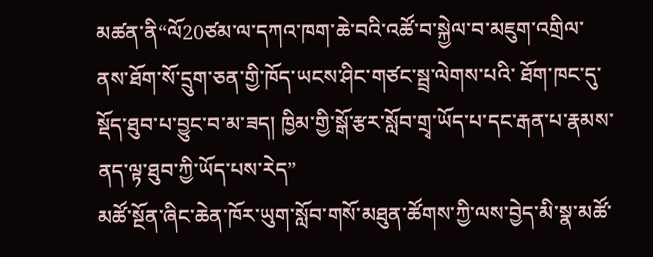མཚན་ནི“ལོ20ཙམ་ལ་དཀའ་ཁག་ཆེ་བའི་འཚོ་བ་སྐྱེལ་བ་མཇུག་འགྲིལ་ནས་ཐོག་སོ་དྲུག་ཅན་གྱི་ཁོད་ཡངས་ཤིང་གཙང་སྦྲ་ལེགས་པའི་ ཐོག་ཁང་དུ་སྡོད་ཐུབ་པ་བྱུང་བ་མ་ཟད། ཁྱིམ་གྱི་སྒོ་རྩར་སློབ་གྲྭ་ཡོད་པ་དང་རྒན་པ་རྣམས་ནད་ལྟ་ཐུབ་ཀྱི་ཡོད་པས་རེད”
མཚོ་སྔོན་ཞིང་ཆེན་ཁོར་ཡུག་སློབ་གསོ་མཐུན་ཚོགས་ཀྱི་ལས་བྱེད་མི་སྣ་མཚོ་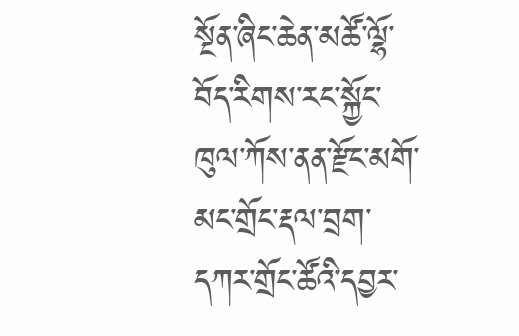སྔོན་ཞིང་ཆེན་མཚོ་ལྷོ་བོད་རིགས་རང་སྐྱོང་ཁུལ་ཀོས་ནན་རྫོང་མགོ་མང་གྲོང་རྡལ་བྲག་དཀར་གྲོང་ཚོའི་དབྱར་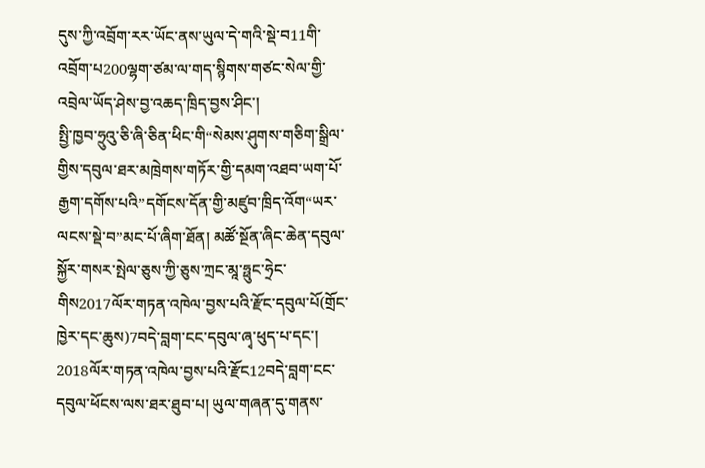དུས་ཀྱི་འབྲོག་རར་ཡོང་ནས་ཡུལ་དེ་གའི་སྡེ་བ11གི་འབྲོག་པ200ལྷག་ཙམ་ལ་གད་སྙིགས་གཙང་སེལ་གྱི་འབྲེལ་ཡོད་ཤེས་བྱ་འཆད་ཁྲིད་བྱས་ཤིང་།
སྤྱི་ཁྱབ་ཧྲུའུ་ཅི་ཞི་ཅིན་ཕིང་གི“སེམས་ཤུགས་གཅིག་སྒྲིལ་གྱིས་དབུལ་ཐར་མཁྲེགས་གཏོར་གྱི་དམག་འཐབ་ཡག་པོ་རྒྱག་དགོས་པའི”དགོངས་དོན་གྱི་མཛུབ་ཁྲིད་འོག“ཡར་ལངས་སྡེ་བ”མང་པོ་ཞིག་ཐོན། མཚོ་སྔོན་ཞིང་ཆེན་དབུལ་སྐྱོར་གསར་སྤེལ་ཅུས་ཀྱི་ཅུས་ཀྲང་མཱ་ཧྥུང་ཧྲེང་གིས2017ལོར་གཏན་འཁེལ་བྱས་པའི་རྫོང་དབུལ་པོ(གྲོང་ཁྱེར་དང་ཆུས)7བདེ་བླག་ངང་དབུལ་ཞྭ་ཕུད་པ་དང་། 2018ལོར་གཏན་འཁེལ་བྱས་པའི་རྫོང12བདེ་བླག་ངང་དབུལ་ཕོངས་ལས་ཐར་ཐུབ་པ། ཡུལ་གཞན་དུ་གནས་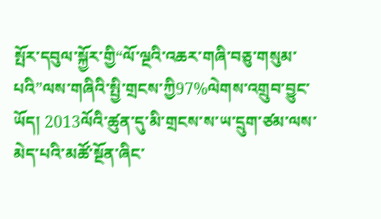སྤོར་དབུལ་སྐྱོར་གྱི“ལོ་ལྔའི་འཆར་གཞི་བཅུ་གསུམ་པའི”ལས་གཞིའི་སྤྱི་གྲངས་ཀྱི97%ལེགས་འགྲུབ་བྱུང་ཡོད། 2013ལོའི་ཚུན་དུ་མི་གྲངས་ས་ཡ་དྲུག་ཙམ་ལས་མེད་པའི་མཚོ་སྔོན་ཞིང་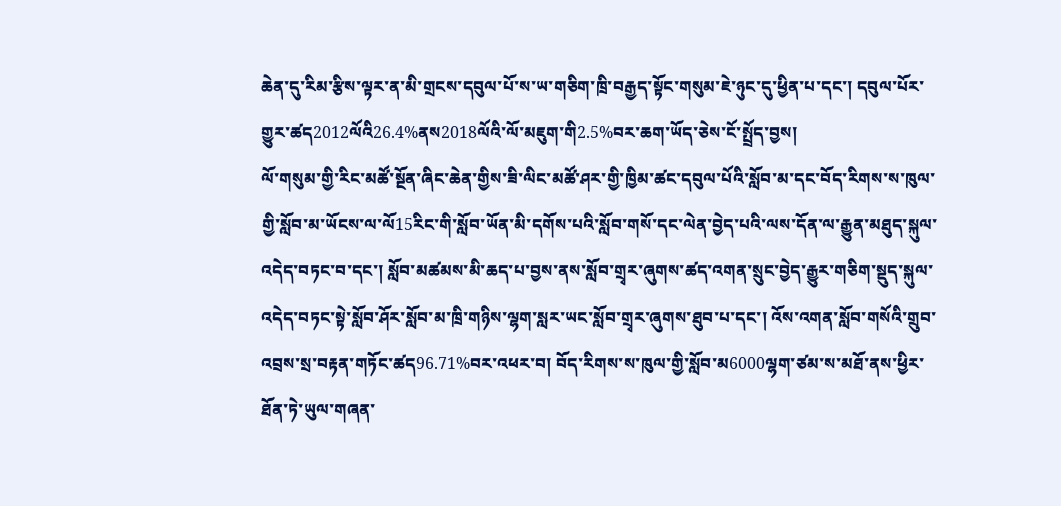ཆེན་དུ་རིམ་རྩིས་ལྟར་ན་མི་གྲངས་དབུལ་པོ་ས་ཡ་གཅིག་ཁྲི་བརྒྱད་སྟོང་གསུམ་ཇེ་ཉུང་དུ་ཕྱིན་པ་དང་། དབུལ་པོར་གྱུར་ཚད2012ལོའི26.4%ནས2018ལོའི་ལོ་མཇུག་གི2.5%བར་ཆག་ཡོད་ཅེས་ངོ་སྤྲོད་བྱས།
ལོ་གསུམ་གྱི་རིང་མཚོ་སྔོན་ཞིང་ཆེན་གྱིས་ཟི་ལིང་མཚོ་ཤར་གྱི་ཁྱིམ་ཚང་དབུལ་པོའི་སློབ་མ་དང་བོད་རིགས་ས་ཁུལ་གྱི་སློབ་མ་ཡོངས་ལ་ལོ15རིང་གི་སློབ་ཡོན་མི་དགོས་པའི་སློབ་གསོ་དང་ལེན་བྱེད་པའི་ལས་དོན་ལ་རྒྱུན་མཐུད་སྐུལ་འདེད་བཏང་བ་དང་། སློབ་མཚམས་མི་ཆད་པ་བྱས་ནས་སློབ་གྲྭར་ཞུགས་ཚད་འགན་སྲུང་བྱེད་རྒྱུར་གཅིག་སྡུད་སྐུལ་འདེད་བཏང་སྟེ་སློབ་ཤོར་སློབ་མ་ཁྲི་གཉིས་ལྷག་སླར་ཡང་སློབ་གྲྭར་ཞུགས་ཐུབ་པ་དང་། འོས་འགན་སློབ་གསོའི་གྲུབ་འབྲས་སྲ་བརྟན་གཏོང་ཚད96.71%བར་འཕར་བ། བོད་རིགས་ས་ཁུལ་གྱི་སློབ་མ6000ལྷག་ཙམ་ས་མཐོ་ནས་ཕྱིར་ཐོན་ཏེ་ཡུལ་གཞན་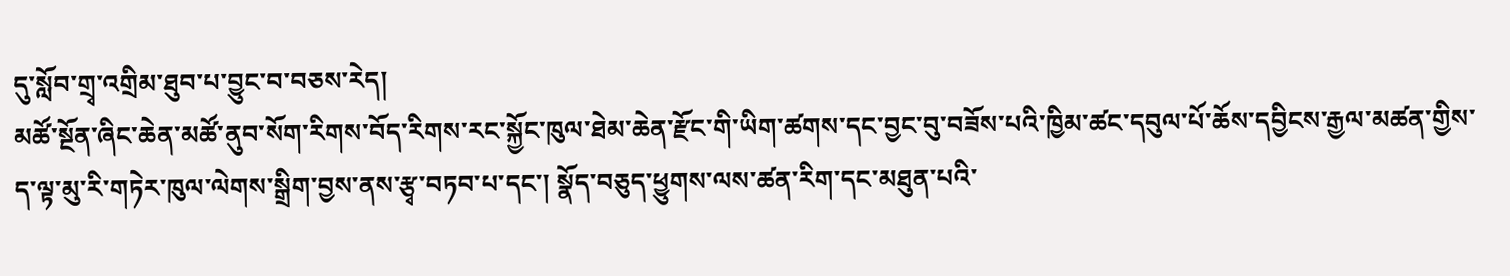དུ་སློབ་གྲྭ་འགྲིམ་ཐུབ་པ་བྱུང་བ་བཅས་རེད།
མཚོ་སྔོན་ཞིང་ཆེན་མཚོ་ནུབ་སོག་རིགས་བོད་རིགས་རང་སྐྱོང་ཁུལ་ཐེམ་ཆེན་རྫོང་གི་ཡིག་ཚགས་དང་བྱང་བུ་བཟོས་པའི་ཁྱིམ་ཚང་དབུལ་པོ་ཆོས་དབྱིངས་རྒྱལ་མཚན་གྱིས་ད་ལྟ་མུ་རི་གཏེར་ཁུལ་ལེགས་སྒྲིག་བྱས་ནས་རྩྭ་བཏབ་པ་དང་། སྣོད་བཅུད་ཕྱུགས་ལས་ཚན་རིག་དང་མཐུན་པའི་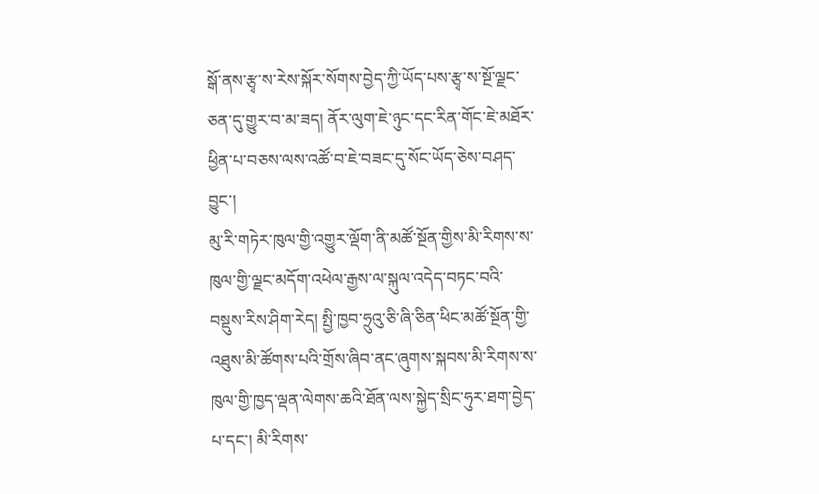སྒོ་ནས་རྩྭ་ས་རེས་སྐོར་སོགས་བྱེད་ཀྱི་ཡོད་པས་རྩྭ་ས་སྔོ་ལྗང་ཅན་དུ་གྱུར་བ་མ་ཟད། ནོར་ལུག་ཇེ་ཉུང་དང་རིན་གོང་ཇེ་མཐོར་ཕྱིན་པ་བཅས་ལས་འཚོ་བ་ཇེ་བཟང་དུ་སོང་ཡོད་ཅེས་བཤད་བྱུང་།
མུ་རི་གཏེར་ཁུལ་གྱི་འགྱུར་ལྡོག་ནི་མཚོ་སྔོན་གྱིས་མི་རིགས་ས་ཁུལ་གྱི་ལྗང་མདོག་འཕེལ་རྒྱས་ལ་སྐུལ་འདེད་བཏང་བའི་བསྡུས་རིས་ཤིག་རེད། སྤྱི་ཁྱབ་ཧྲུའུ་ཅི་ཞི་ཅིན་ཕིང་མཚོ་སྔོན་གྱི་འཐུས་མི་ཚོགས་པའི་གྲོས་ཞིབ་ནང་ཞུགས་སྐབས་མི་རིགས་ས་ཁུལ་གྱི་ཁྱད་ལྡན་ལེགས་ཆའི་ཐོན་ལས་སྐྱེད་སྲིང་ཧུར་ཐག་བྱེད་པ་དང་། མི་རིགས་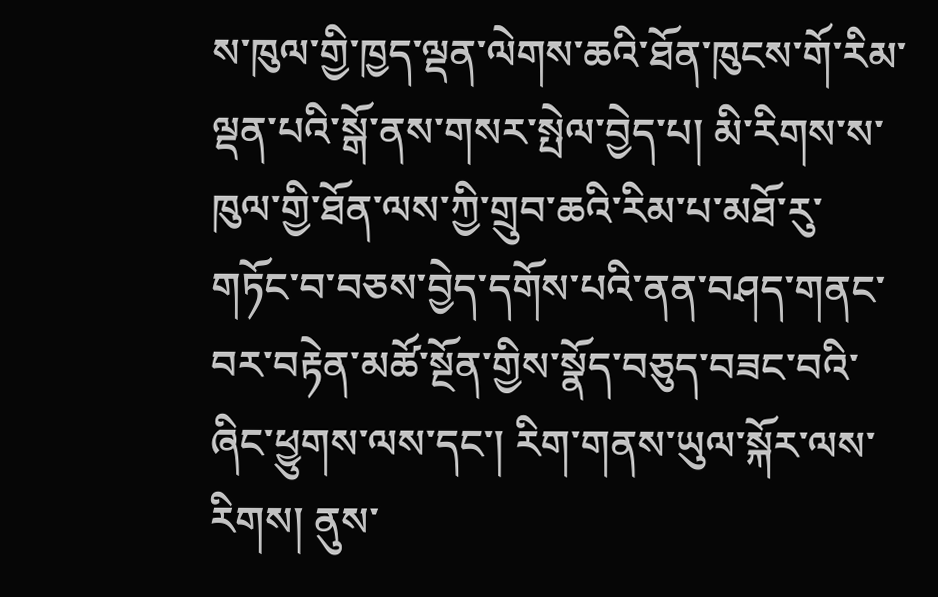ས་ཁུལ་གྱི་ཁྱད་ལྡན་ལེགས་ཆའི་ཐོན་ཁུངས་གོ་རིམ་ལྡན་པའི་སྒོ་ནས་གསར་སྤེལ་བྱེད་པ། མི་རིགས་ས་ཁུལ་གྱི་ཐོན་ལས་ཀྱི་གྲུབ་ཆའི་རིམ་པ་མཐོ་རུ་གཏོང་བ་བཅས་བྱེད་དགོས་པའི་ནན་བཤད་གནང་བར་བརྟེན་མཚོ་སྔོན་གྱིས་སྣོད་བཅུད་བཟང་བའི་ཞིང་ཕྱུགས་ལས་དང་། རིག་གནས་ཡུལ་སྐོར་ལས་རིགས། ནུས་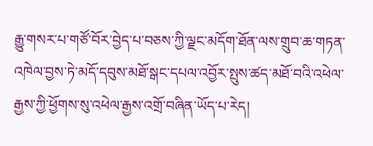རྒྱུ་གསར་པ་གཙོ་བོར་བྱེད་པ་བཅས་ཀྱི་ལྗང་མདོག་ཐོན་ལས་གྲུབ་ཆ་གཏན་འཁེལ་བྱས་ཏེ་མདོ་དབུས་མཐོ་སྒང་དཔལ་འབྱོར་སྤུས་ཚད་མཐོ་བའི་འཕེལ་རྒྱས་ཀྱི་ཕྱོགས་སུ་འཕེལ་རྒྱས་འགྲོ་བཞིན་ཡོད་པ་རེད།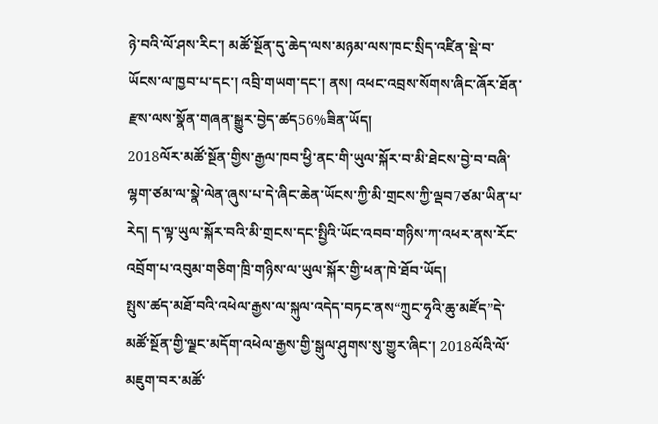ཉེ་བའི་ལོ་ཤས་རིང་། མཚོ་སྔོན་དུ་ཆེད་ལས་མཉམ་ལས་ཁང་སྲིད་འཛིན་སྡེ་བ་ཡོངས་ལ་ཁྱབ་པ་དང་། འབྲི་གཡག་དང་། ནས། འཕང་འབྲས་སོགས་ཞིང་ཞོར་ཐོན་རྫས་ལས་སྣོན་གཞན་སྒྱུར་བྱེད་ཚད56%ཟིན་ཡོད།
2018ལོར་མཚོ་སྔོན་གྱིས་རྒྱལ་ཁབ་ཕྱི་ནང་གི་ཡུལ་སྐོར་བ་མི་ཐེངས་བྱེ་བ་བཞི་ལྷག་ཙམ་ལ་སྣེ་ལེན་ཞུས་པ་དེ་ཞིང་ཆེན་ཡོངས་ཀྱི་མི་གྲངས་ཀྱི་ལྡབ7ཙམ་ཡིན་པ་རེད། ད་ལྟ་ཡུལ་སྐོར་བའི་མི་གྲངས་དང་སྤྱིའི་ཡོང་འབབ་གཉིས་ཀ་འཕར་ནས་རོང་འབྲོག་པ་འབུམ་གཅིག་ཁྲི་གཉིས་ལ་ཡུལ་སྐོར་གྱི་ཕན་ཁེ་ཐོབ་ཡོད།
སྤུས་ཚད་མཐོ་བའི་འཕེལ་རྒྱས་ལ་སྐུལ་འདེད་བཏང་ནས“ཀྲུང་ཧྭའི་ཆུ་མཛོད”དེ་མཚོ་སྔོན་གྱི་ལྗང་མདོག་འཕེལ་རྒྱས་གྱི་སྒུལ་ཤུགས་སུ་གྱུར་ཞིང་། 2018ལོའི་ལོ་མཇུག་བར་མཚོ་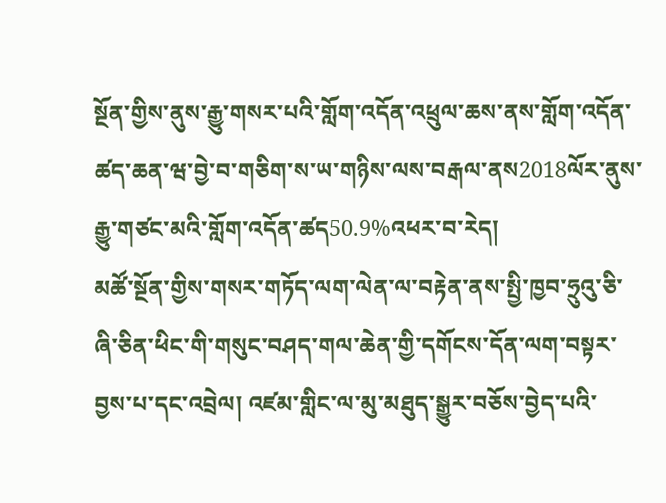སྔོན་གྱིས་ནུས་རྒྱུ་གསར་པའི་གློག་འདོན་འཕྲུལ་ཆས་ནས་གློག་འདོན་ཚད་ཆན་ཝ་བྱེ་བ་གཅིག་ས་ཡ་གཉིས་ལས་བརྒལ་ནས2018ལོར་ནུས་རྒྱུ་གཙང་མའི་གློག་འདོན་ཚད50.9%འཕར་བ་རེད།
མཚོ་སྔོན་གྱིས་གསར་གཏོད་ལག་ལེན་ལ་བརྟེན་ནས་སྤྱི་ཁྱབ་ཧྲུའུ་ཅི་ཞི་ཅིན་ཕིང་གི་གསུང་བཤད་གལ་ཆེན་གྱི་དགོངས་དོན་ལག་བསྟར་བྱས་པ་དང་འབྲེལ། འཛམ་གླིང་ལ་མུ་མཐུད་སྒྱུར་བཅོས་བྱེད་པའི་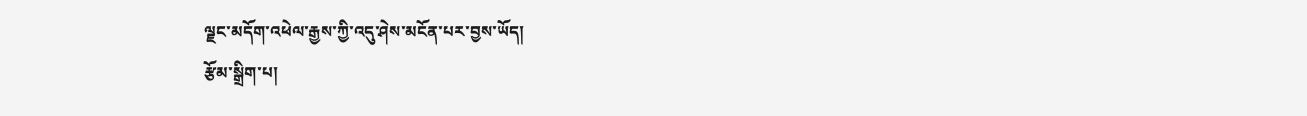ལྗང་མདོག་འཕེལ་རྒྱས་ཀྱི་འདུ་ཤེས་མངོན་པར་བྱས་ཡོད།
རྩོམ་སྒྲིག་པ།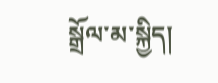སྒྲོལ་མ་སྐྱིད།